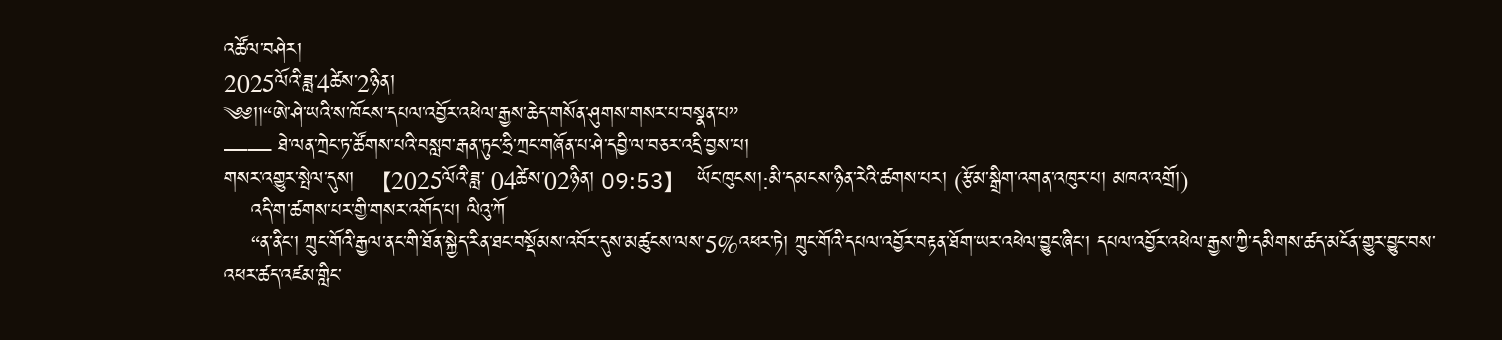འཚོལ་བཤེར།
2025ལོའི་ཟླ་4ཚེས་2ཉིན།
༄༅།།“ཨེ་ཤེ་ཡའི་ས་ཁོངས་དཔལ་འབྱོར་འཕེལ་རྒྱས་ཆེད་གསོན་ཤུགས་གསར་པ་བསྣན་པ”
—— ཐེ་ལན་ཀྲེང་ཏ་ཚོགས་པའི་བསླབ་རྒན་ཏུང་ཧྲི་ཀྲང་གཞོན་པ་ཤེ་དབྱི་ལ་བཅར་འདྲི་བྱས་པ།
གསར་འགྱུར་སྤེལ་དུས།  【2025ལོའི་ཟླ་ 04ཚེས་02ཉིན། 09:53】  ཡོང་ཁུངས།:མི་དམངས་ཉིན་རེའི་ཚགས་པར། (རྩོམ་སྒྲིག་འགན་འཁུར་པ། མཁའ་འགྲོ།)
    འདི་ག་ཚགས་པར་གྱི་གསར་འགོད་པ། ལིའུ་ཀོ
    “ན་ནིང་། ཀྲུང་གོའི་རྒྱལ་ནང་གི་ཐོན་སྐྱེད་རིན་ཐང་བསྡོམས་འབོར་དུས་མཚུངས་ལས་5%འཕར་ཏེ། ཀྲུང་གོའི་དཔལ་འབྱོར་བརྟན་ཐོག་ཡར་འཕེལ་བྱུང་ཞིང་། དཔལ་འབྱོར་འཕེལ་རྒྱས་ཀྱི་དམིགས་ཚད་མངོན་གྱུར་བྱུང་བས་འཕར་ཚད་འཛམ་གླིང་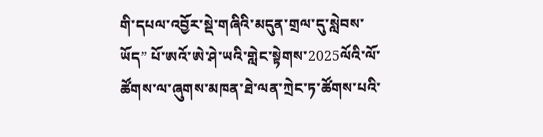གི་དཔལ་འབྱོར་སྡེ་གཞིའི་མདུན་གྲལ་དུ་སླེབས་ཡོད” པོ་ཨའོ་ཨེ་ཤེ་ཡའི་གླེང་སྟེགས་2025ལོའི་ལོ་ཚོགས་ལ་ཞུགས་མཁན་ཐེ་ལན་ཀྲེང་ཏ་ཚོགས་པའི་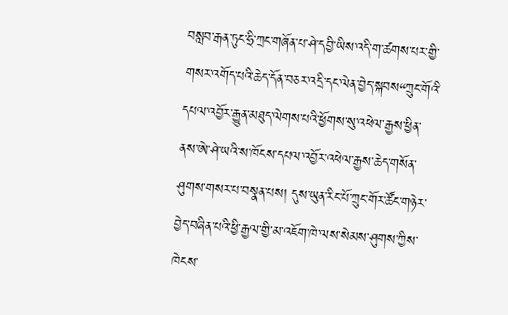བསླབ་རྒན་ཏུང་ཧྲི་ཀྲང་གཞོན་པ་ཤེ་དབྱི་ཡིས་འདི་ག་ཚགས་པར་གྱི་གསར་འགོད་པའི་ཆེད་དོན་བཅར་འདྲི་དང་ལེན་བྱེད་སྐབས“ཀྲུང་གོའི་དཔལ་འབྱོར་རྒྱུན་མཐུད་ལེགས་པའི་ཕྱོགས་སུ་འཕེལ་རྒྱས་ཕྱིན་ནས་ཨེ་ཤེ་ཡའི་ས་ཁོངས་དཔལ་འབྱོར་འཕེལ་རྒྱས་ཆེད་གསོན་ཤུགས་གསར་པ་བསྣན་པས། དུས་ཡུན་རིང་པོ་ཀྲུང་གོར་ཚོང་གཉེར་བྱེད་བཞིན་པའི་ཕྱི་རྒྱལ་གྱི་མ་འཇོག་ཁེ་ལས་སེམས་ཤུགས་ཀྱིས་ཁེངས་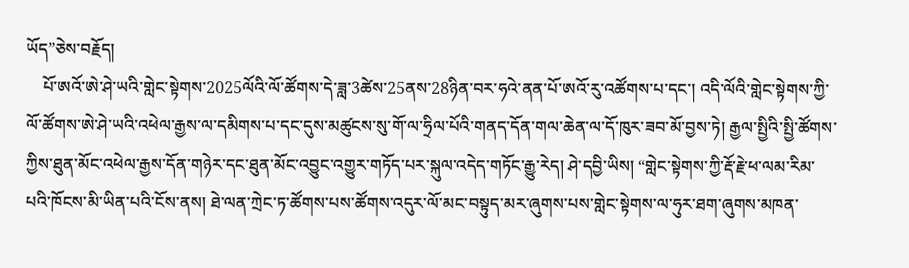ཡོད”ཅེས་བརྗོད།
    པོ་ཨའོ་ཨེ་ཤེ་ཡའི་གླེང་སྟེགས་2025ལོའི་ལོ་ཚོགས་དེ་ཟླ་3ཚེས་25ནས་28ཉིན་བར་ཧའེ་ནན་པོ་ཨའོ་རུ་འཚོགས་པ་དང་། འདི་ལོའི་གླེང་སྟེགས་ཀྱི་ལོ་ཚོགས་ཨེ་ཤེ་ཡའི་འཕེལ་རྒྱས་ལ་དམིགས་པ་དང་དུས་མཚུངས་སུ་གོ་ལ་ཧྲིལ་པོའི་གནད་དོན་གལ་ཆེན་ལ་དོ་ཁུར་ཟབ་མོ་བྱས་ཏེ། རྒྱལ་སྤྱིའི་སྤྱི་ཚོགས་ཀྱིས་ཐུན་མོང་འཕེལ་རྒྱས་དོན་གཉེར་དང་ཐུན་མོང་འབྱུང་འགྱུར་གཏོད་པར་སྐུལ་འདེད་གཏོང་རྒྱུ་རེད། ཤེ་དབྱི་ཡིས། “གླེང་སྟེགས་ཀྱི་རྡོ་རྗེ་ཕ་ལམ་རིམ་པའི་ཁོངས་མི་ཡིན་པའི་ངོས་ནས། ཐེ་ལན་ཀྲེང་ཏ་ཚོགས་པས་ཚོགས་འདུར་ལོ་མང་བསྟུད་མར་ཞུགས་པས་གླེང་སྟེགས་ལ་ཧུར་ཐག་ཞུགས་མཁན་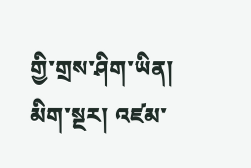གྱི་གྲས་ཤིག་ཡིན། མིག་སྔར། འཛམ་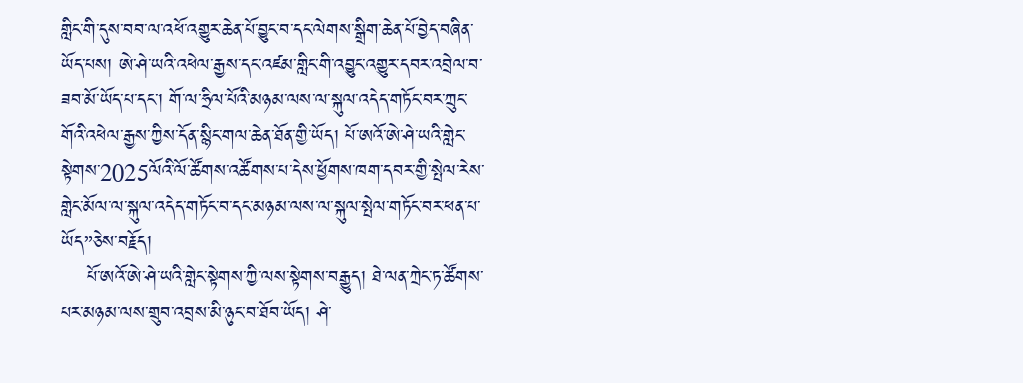གླིང་གི་དུས་བབ་ལ་འཕོ་འགྱུར་ཆེན་པོ་བྱུང་བ་དང་ལེགས་སྒྲིག་ཆེན་པོ་བྱེད་བཞིན་ཡོད་པས། ཨེ་ཤེ་ཡའི་འཕེལ་རྒྱས་དང་འཛམ་གླིང་གི་འབྱུང་འགྱུར་དབར་འབྲེལ་བ་ཟབ་མོ་ཡོད་པ་དང་། གོ་ལ་ཧྲིལ་པོའི་མཉམ་ལས་ལ་སྐུལ་འདེད་གཏོང་བར་ཀྲུང་གོའི་འཕེལ་རྒྱས་ཀྱིས་དོན་སྙིང་གལ་ཆེན་ཐོན་གྱི་ཡོད། པོ་ཨའོ་ཨེ་ཤེ་ཡའི་གླེང་སྟེགས་2025ལོའི་ལོ་ཚོགས་འཚོགས་པ་དེས་ཕྱོགས་ཁག་དབར་གྱི་སྤེལ་རེས་གླེང་མོལ་ལ་སྐུལ་འདེད་གཏོང་བ་དང་མཉམ་ལས་ལ་སྐུལ་སྤེལ་གཏོང་བར་ཕན་པ་ཡོད”ཅེས་བརྗོད།
    པོ་ཨའོ་ཨེ་ཤེ་ཡའི་གླེང་སྟེགས་ཀྱི་ལས་སྟེགས་བརྒྱུད། ཐེ་ལན་ཀྲེང་ཏ་ཚོགས་པར་མཉམ་ལས་གྲུབ་འབྲས་མི་ཉུང་བ་ཐོབ་ཡོད། ཤེ་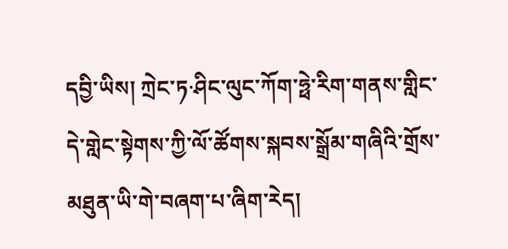དབྱི་ཡིས། ཀྲེང་ཏ·ཤིང་ལུང་ཀོག་ཧྥེ་རིག་གནས་གླིང་དེ་གླེང་སྟེགས་ཀྱི་ལོ་ཚོགས་སྐབས་སྒྲོམ་གཞིའི་གྲོས་མཐུན་ཡི་གེ་བཞག་པ་ཞིག་རེད།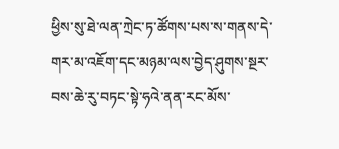ཕྱིས་སུ་ཐེ་ལན་ཀྲེང་ཏ་ཚོགས་པས་ས་གནས་དེ་གར་མ་འཇོག་དང་མཉམ་ལས་བྱེད་ཤུགས་སྔར་བས་ཆེ་རུ་བཏང་སྟེ་ཧའེ་ནན་རང་མོས་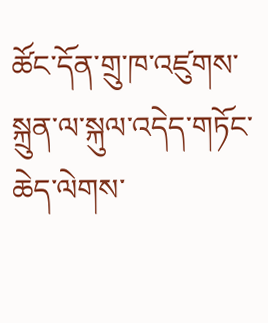ཚོང་དོན་གྲུ་ཁ་འཛུགས་སྐྲུན་ལ་སྐུལ་འདེད་གཏོང་ཆེད་ལེགས་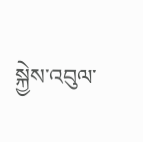སྐྱེས་འབུལ་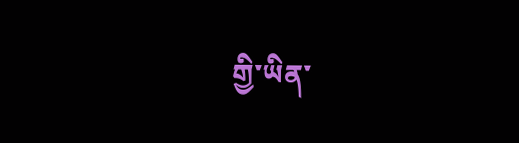གྱི་ཡིན་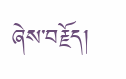ཞེས་བརྗོད།